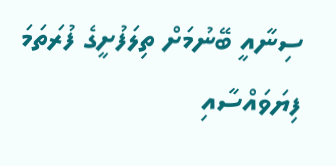ސިނާއީ ބޭނުމަށް ތިލަފުށީގެ ފުރަތަމަ ފިޔަވައްސާއި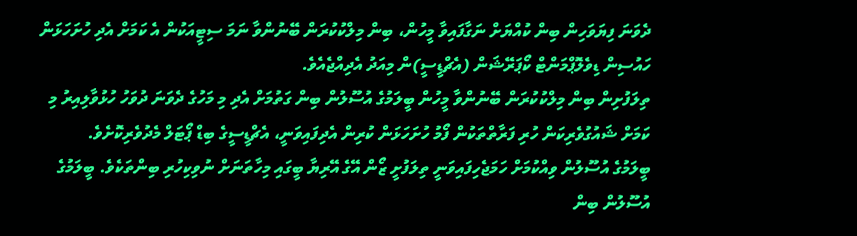ދެވަނަ ފިޔަވަހިން ބިން ކުއްޔަށް ނަގާފައިވާ މީހުން، ބިން މިލްކުކުރަން ބޭނުންވާ ނަމަ ސިޓީއަކުން އެ ކަމަށް އެދި ހުށަހަޅަން ހައުސިން ޑިވެލޮޕްމަންޓް ކޯޕަރޭޝަން (އެޗްޑީސީ)ން މިއަދު އެދިއްޖެއެވެ.
ތިލަފުށިން ބިން މިލްކުކުރަން ބޭނުންވާ މީހުން ބީލަމުގެ އުސޫލުން ބިން ގަތުމަށް އެދި މި މަހުގެ ދެވަނަ ދުވަހު ހުޅުވާލިއިރު މި ކަމަށް ޝައުގުވެރިކަން ހުރި ފަރާތްތަކުން ފޯމު ހުށަހަޅަން ކުރިން އެދިފައިވަނީ، އެޗްޑީސީގެ ބިޑް ޕޯޓަލް މެދުވެރިކޮށެވެ.
ބީލަމުގެ އުސޫލުން ވިއްކުމަށް ހަމަޖެހިފައިވަނީ ތިލަފުށީ ޒޯން އޭގެ އޭރިޔާ ބީގައި މިހާތަނަށް ނުވިކިހުރި ބިންތަކެވެ. ބީލަމުގެ އުސޫލުން ބިން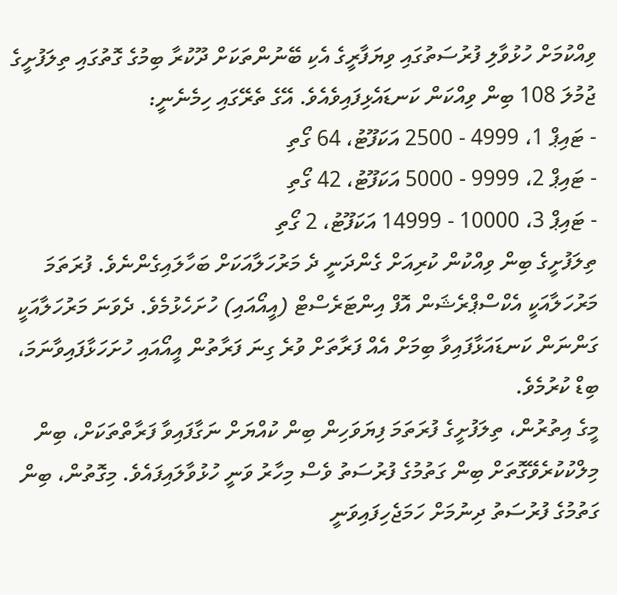ވިއްކުމަށް ހުޅުވާލި ފުރުސަތުގައި ވިޔަފާރީގެ އެކި ބޭނުންތަކަށް ދޫކުރާ ބިމުގެ ގޮތުގައި ތިލަފުށީގެ ޖުމުލަ 108 ބިން ވިއްކަން ކަނޑައެޅިފައިވެއެވެ. އޭގެ ތެރޭގައި ހިމެނެނީ:
- ޓައިޕް 1، 4999 - 2500 އަކަފޫޓު، 64 ގޯތި
- ޓައިޕް 2، 9999 - 5000 އަކަފޫޓު، 42 ގޯތި
- ޓައިޕް 3، 10000 - 14999 އަކަފޫޓު، 2 ގޯތި
ތިލަފުށީގެ ބިން ވިއްކުން ކުރިއަށް ގެންދަނީ ދެ މަރުހަލާއަކަށް ބަހާލައިގެންނެވެ. ފުރަތަމަ މަރުހަލާއަކީ އެކްސްޕްރެޝަން އޮފް އިންޓަރެސްޓް (އީއޯއައި) ހުށަހެޅުމެވެ. ދެވަނަ މަރުހަލާއަކީ ގަންނަން ކަނޑައަޅާފައިވާ ބިމަށް އެއް ފަރާތަށް ވުރެ ގިނަ ފަރާތުން އީއޯއައި ހުށަހަޅާފައިވާނަމަ، ބިޑް ކުރުމެވެ.
މީގެ އިތުރުން، ތިލަފުށީގެ ފުރަތަމަ ފިޔަވަހިން ބިން ކުއްޔަށް ނަގާފައިވާ ފަރާތްތަކަށް، ބިން މިލްކުކުރެވޭގޮތަށް ބިން ގަތުމުގެ ފުރުސަތު ވެސް މިހާރު ވަނީ ހުޅުވާލައިފައެވެ. މިގޮތުން، ބިން ގަތުމުގެ ފުރުސަތު ދިނުމަށް ހަމަޖެހިފައިވަނީ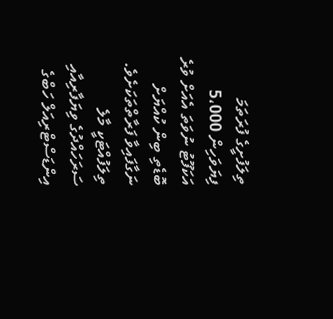ތިލަފުށީގެ ފުރަތަމަ ފިޔަވަހިން 5،000 އަކަފޫޓު ނުވަތަ އެއަށް ވުރެ ބޮޑެތި ބިން ކުއްޔަށް ނަގާފައިވާ ފަރާތްތަކަށެވެ.
ތިލަފުއްޓަކީ މާލެ ސަރަހައްދުގެ ވިޔަފާރިއާއި އިންޑަސްޓްރިއަލް ހަބްގެ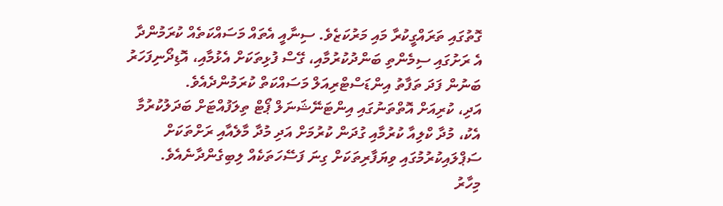ގޮތުގައި ތަރައްގީކުރާ މައި މަރުކަޒެވެ. ސިނާއީ އެތައް މަސައްކަތެއް ކުރަމުންދާ އެ ރަށުގައި ސިމެންތި ބަންދުކުރުމާއި، ގޭސް ފުޅިތަކަށް އެޅުމާއި، އޮޑިދޯނިފަހަރު ބަނުން ފަދަ ތަފާތު އިންޑަސްޓްރިއަލް މަސައްކަތް ކުރަމުންދެއެވެ.
އަދި، ކުރިއަށް އޮތްތަނުގައި އިންޓަނޭޝަނަލް ޕޯޓް ތިލަފުއްޓަށް ބަދަލުކުރުމާ އެކު، މުދާ ކްލިއާ ކުރުމާއި ގުދަން ކުރުމަށް އަދި މުދާ މާލެއާއި ރަށްތަކަށް ސަޕްލައިކުރުމުގައި ވިޔަފާރިތަކަށް ގިނަ ފަސޭހަތަކެއް ލިބިގެންދާނެއެވެ.
މިހާރު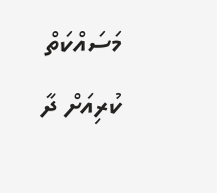މަސައްކަތް ކުރިއަށް ދާ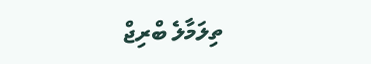ތިލަމާލެ ބްރިޖް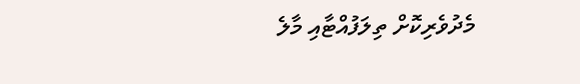މެދުވެރިކޮށް ތިލަފުއްޓާއި މާލެ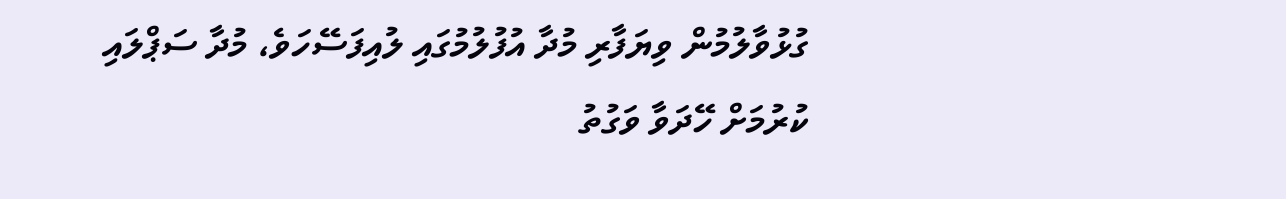ގުޅުވާލުމުން ވިޔަފާރި މުދާ އުފުލުމުގައި ލުއިފަސޭހަވެ، މުދާ ސަޕްލައި ކުރުމަށް ހޭދަވާ ވަގުތު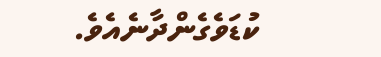ކުޑަވެގެންދާނެއެވެ.